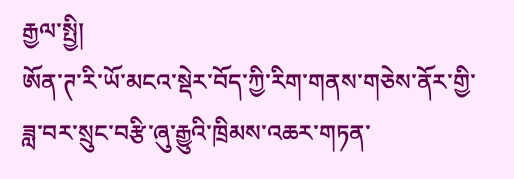རྒྱལ་སྤྱི།
ཨོན་ཊ་རི་ཡོ་མངའ་སྡེར་བོད་ཀྱི་རིག་གནས་གཅེས་ནོར་གྱི་ཟླ་བར་སྲུང་བརྩི་ཞུ་རྒྱུའི་ཁྲིམས་འཆར་གཏན་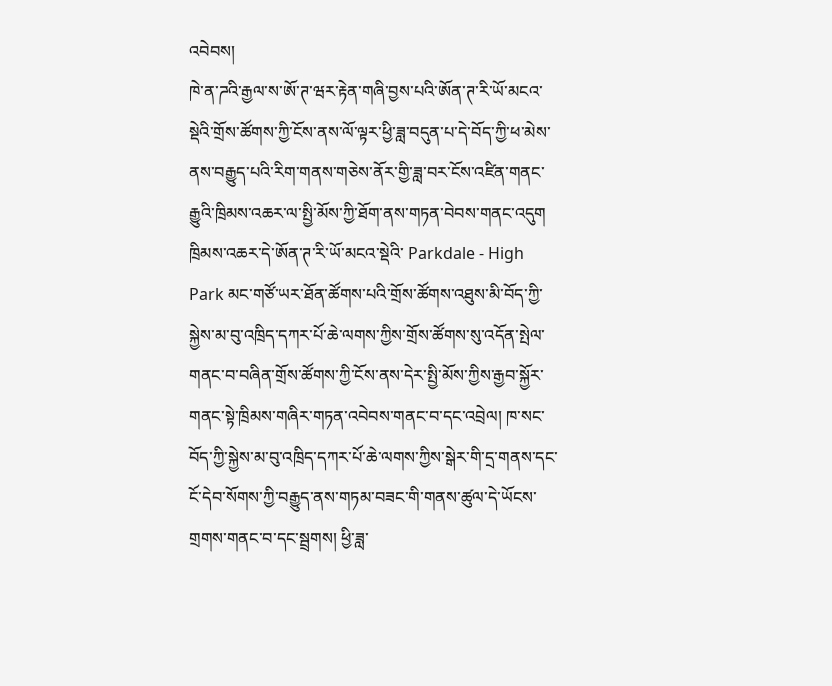འབེབས།
ཁེ་ན་ཌའི་རྒྱལ་ས་ཨོ་ཊ་ཝར་རྟེན་གཞི་བྱས་པའི་ཨོན་ཊ་རི་ཡོ་མངའ་སྡེའི་གྲོས་ཚོགས་ཀྱི་ངོས་ནས་ལོ་ལྟར་ཕྱི་ཟླ་བདུན་པ་དེ་བོད་ཀྱི་ཕ་མེས་ནས་བརྒྱུད་པའི་རིག་གནས་གཅེས་ནོར་གྱི་ཟླ་བར་ངོས་འཛིན་གནང་རྒྱུའི་ཁྲིམས་འཆར་ལ་སྤྱི་མོས་ཀྱི་ཐོག་ནས་གཏན་བེབས་གནང་འདུག ཁྲིམས་འཆར་དེ་ཨོན་ཊ་རི་ཡོ་མངའ་སྡེའི་ Parkdale - High Park མང་གཙོ་ཡར་ཐོན་ཚོགས་པའི་གྲོས་ཚོགས་འཐུས་མི་བོད་ཀྱི་སྐྱེས་མ་བུ་འཁྲིད་དཀར་པོ་ཆེ་ལགས་ཀྱིས་གྲོས་ཚོགས་སུ་འདོན་སྤེལ་གནང་བ་བཞིན་གྲོས་ཚོགས་ཀྱི་ངོས་ནས་དེར་སྤྱི་མོས་ཀྱིས་རྒྱབ་སྐྱོར་གནང་སྟེ་ཁྲིམས་གཞིར་གཏན་འབེབས་གནང་བ་དང་འབྲེལ། ཁ་སང་བོད་ཀྱི་སྐྱེས་མ་བུ་འཁྲིད་དཀར་པོ་ཆེ་ལགས་ཀྱིས་སྒེར་གི་དྲ་གནས་དང་ངོ་དེབ་སོགས་ཀྱི་བརྒྱུད་ནས་གཏམ་བཟང་གི་གནས་ཚུལ་དེ་ཡོངས་གྲགས་གནང་བ་དང་སྦྲགས། ཕྱི་ཟླ་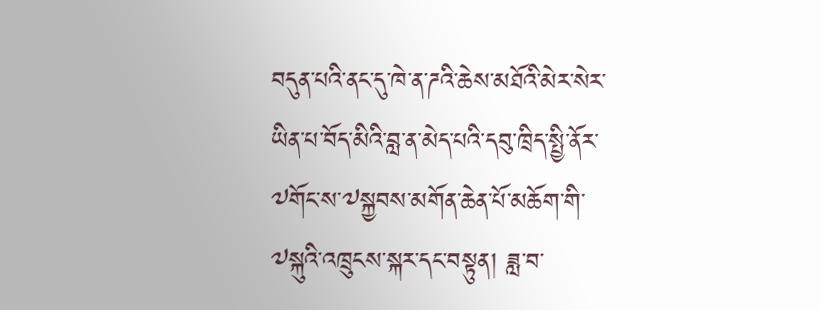བདུན་པའི་ནང་དུ་ཁེ་ན་ཌའི་ཆེས་མཐོའི་མེར་སེར་ཡིན་པ་བོད་མིའི་བླ་ན་མེད་པའི་དབུ་ཁྲིད་སྤྱི་ནོར་༧གོང་ས་༧སྐྱབས་མགོན་ཆེན་པོ་མཆོག་གི་༧སྐུའི་འཁྲུངས་སྐར་དང་བསྟུན། ཟླ་བ་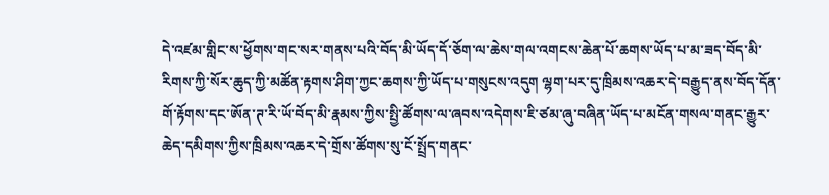དེ་འཛམ་གླིང་ས་ཕྱོགས་གང་སར་གནས་པའི་བོད་མི་ཡོད་དོ་ཅོག་ལ་ཆེས་གལ་འགངས་ཆེན་པོ་ཆགས་ཡོད་པ་མ་ཟད་བོད་མི་རིགས་ཀྱི་སོར་ཆུད་ཀྱི་མཚོན་རྟགས་ཤིག་ཀྱང་ཆགས་ཀྱི་ཡོད་པ་གསུངས་འདུག ལྷག་པར་དུ་ཁྲིམས་འཆར་དེ་བརྒྱུད་ནས་བོད་དོན་གོ་རྟོགས་དང་ཨོན་ཊ་རི་ཡོ་བོད་མི་རྣམས་ཀྱིས་སྤྱི་ཚོགས་ལ་ཞབས་འདེགས་ཇི་ཙམ་ཞུ་བཞིན་ཡོད་པ་མངོན་གསལ་གནང་རྒྱུར་ཆེད་དམིགས་ཀྱིས་ཁྲིམས་འཆར་དེ་གྲོས་ཚོགས་སུ་ངོ་སྤྲོད་གནང་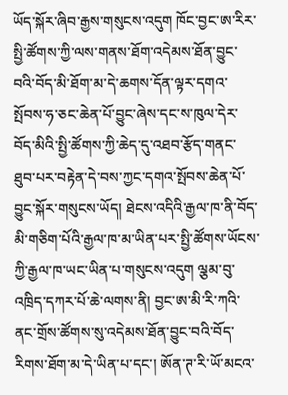ཡོད་སྐོར་ཞིབ་རྒྱས་གསུངས་འདུག ཁོང་བྱང་ཨ་རིར་སྤྱི་ཚོགས་ཀྱི་ལས་གནས་ཐོག་འདེམས་ཐོན་བྱུང་བའི་བོད་མི་ཐོག་མ་དེ་ཆགས་དོན་ལྟར་དགའ་སྤོབས་ཧ་ཅང་ཆེན་པོ་བྱུང་ཞེས་དང་ས་ཁུལ་དེར་བོད་མིའི་སྤྱི་ཚོགས་ཀྱི་ཆེད་དུ་འཐབ་རྩོད་གནང་ཐུབ་པར་བརྟེན་དེ་བས་ཀྱང་དགའ་སྤོབས་ཆེན་པོ་བྱུང་སྐོར་གསུངས་ཡོད། ཐེངས་འདིའི་རྒྱལ་ཁ་ནི་བོད་མི་གཅིག་པོའི་རྒྱལ་ཁ་མ་ཡིན་པར་སྤྱི་ཚོགས་ཡོངས་ཀྱི་རྒྱལ་ཁ་ཡང་ཡིན་པ་གསུངས་འདུག ལྕམ་བུ་འཁྲིད་དཀར་པོ་ཆེ་ལགས་ནི། བྱང་ཨ་མི་རི་ཀའི་ནང་གྲོས་ཚོགས་སུ་འདེམས་ཐོན་བྱུང་བའི་བོད་རིགས་ཐོག་མ་དེ་ཡིན་པ་དང་། ཨོན་ཊ་རི་ཡོ་མངའ་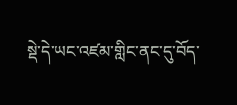སྡེ་དེ་ཡང་འཛམ་གླིང་ནང་དུ་བོད་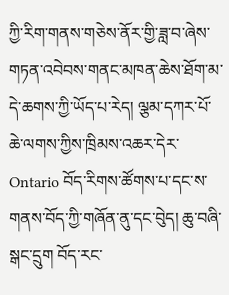ཀྱི་རིག་གནས་གཅེས་ནོར་གྱི་ཟླ་བ་ཞེས་གཏན་འབེབས་གནང་མཁན་ཆེས་ཐོག་མ་དེ་ཆགས་ཀྱི་ཡོད་པ་རེད། ལྕམ་དཀར་པོ་ཆེ་ལགས་ཀྱིས་ཁྲིམས་འཆར་དེར་ Ontario བོད་རིགས་ཚོགས་པ་དང་ས་གནས་བོད་ཀྱི་གཞོན་ནུ་དང་བེུད། ཆུ་བཞི་སྒང་དྲུག བོད་རང་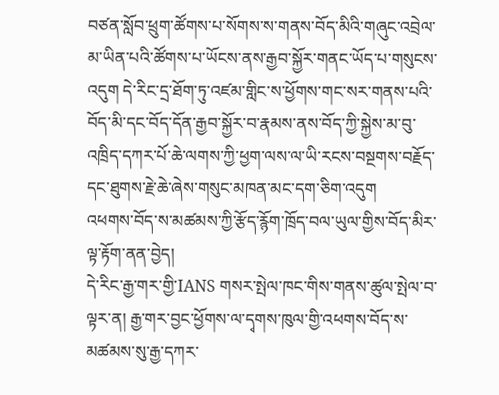བཙན་སློབ་ཕྲུག་ཚོགས་པ་སོགས་ས་གནས་བོད་མིའི་གཞུང་འབྲེལ་མ་ཡིན་པའི་ཚོགས་པ་ཡོངས་ནས་རྒྱབ་སྐྱོར་གནང་ཡོད་པ་གསུངས་འདུག དེ་རིང་དྲ་ཐོག་ཏུ་འཛམ་གླིང་ས་ཕྱོགས་གང་སར་གནས་པའི་བོད་མི་དང་བོད་དོན་རྒྱབ་སྐྱོར་བ་རྣམས་ནས་བོད་ཀྱི་སྐྱེས་མ་བུ་འཁྲིད་དཀར་པོ་ཆེ་ལགས་ཀྱི་ཕྱག་ལས་ལ་ཡི་རངས་བསྔགས་བརྗོད་དང་ཐུགས་རྗེ་ཆེ་ཞེས་གསུང་མཁན་མང་དག་ཅིག་འདུག
འཕགས་བོད་ས་མཚམས་ཀྱི་རྩོད་རྙོག་ཁྲོད་བལ་ཡུལ་གྱིས་བོད་མིར་ལྟ་རྟོག་ནན་བྱེད།
དེ་རིང་རྒྱ་གར་གྱི་IANS གསར་སྤེལ་ཁང་གིས་གནས་ཚུལ་སྤེལ་བ་ལྟར་ན། རྒྱ་གར་བྱང་ཕྱོགས་ལ་དྭགས་ཁུལ་གྱི་འཕགས་བོད་ས་མཚམས་སུ་རྒྱ་དཀར་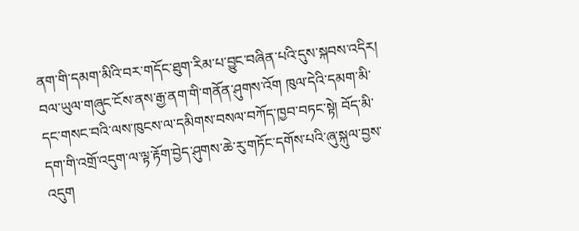ནག་གི་དམག་མིའི་བར་གདོང་ཐུག་རིམ་པ་བྱུང་བཞིན་པའི་དུས་སྐབས་འདིར། བལ་ཡུལ་གཞུང་ངོས་ནས་རྒྱ་ནག་གི་གནོན་ཤུགས་འོག ཁུལ་དེའི་དམག་མི་དང་གསང་བའི་ལས་ཁུངས་ལ་དམིགས་བསལ་བཀོད་ཁྱབ་བཏང་སྟེ། བོད་མི་དག་གི་འགྲོ་འདུག་ལ་ལྟ་རྟོག་བྱེད་ཤུགས་ཆེ་རུ་གཏོང་དགོས་པའི་ཞུ་སྐུལ་བྱས་འདུག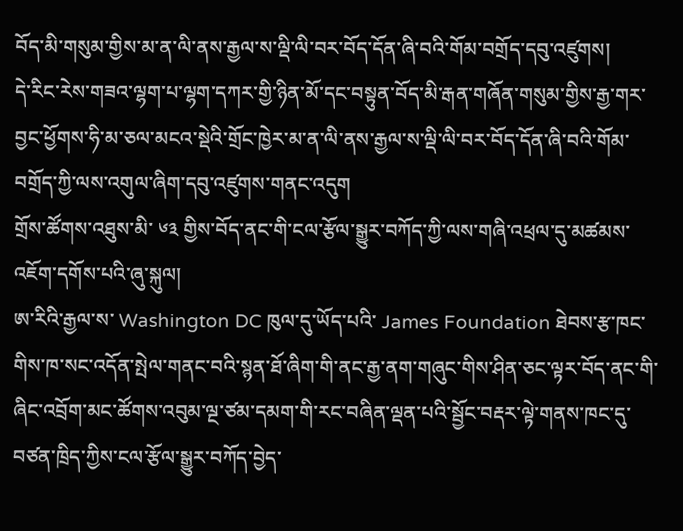བོད་མི་གསུམ་གྱིས་མ་ན་ལི་ནས་རྒྱལ་ས་ལྡི་ལི་བར་བོད་དོན་ཞི་བའི་གོམ་བགྲོད་དབུ་འཛུགས།
དེ་རིང་རེས་གཟའ་ལྷག་པ་ལྷག་དཀར་གྱི་ཉིན་མོ་དང་བསྟུན་བོད་མི་རྒན་གཞོན་གསུམ་གྱིས་རྒྱ་གར་བྱང་ཕྱོགས་ཧི་མ་ཅལ་མངའ་སྡེའི་གྲོང་ཁྱེར་མ་ན་ལི་ནས་རྒྱལ་ས་ལྡི་ལི་བར་བོད་དོན་ཞི་བའི་གོམ་བགྲོད་ཀྱི་ལས་འགུལ་ཞིག་དབུ་འཛུགས་གནང་འདུག
གྲོས་ཚོགས་འཐུས་མི་ ༦༣ གྱིས་བོད་ནང་གི་ངལ་རྩོལ་སྒྱུར་བཀོད་ཀྱི་ལས་གཞི་འཕྲལ་དུ་མཚམས་འཇོག་དགོས་པའི་ཞུ་སྐུལ།
ཨ་རིའི་རྒྱལ་ས་ Washington DC ཁུལ་དུ་ཡོད་པའི་ James Foundation ཐེབས་རྩ་ཁང་གིས་ཁ་སང་འདོན་སྤེལ་གནང་བའི་སྙན་ཐོ་ཞིག་གི་ནང་རྒྱ་ནག་གཞུང་གིས་ཤིན་ཅང་ལྟར་བོད་ནང་གི་ཞིང་འབྲོག་མང་ཚོགས་འབུམ་ལྔ་ཙམ་དམག་གི་རང་བཞིན་ལྡན་པའི་སྦྱོང་བརྡར་ལྟེ་གནས་ཁང་དུ་བཙན་ཁྲིད་ཀྱིས་ངལ་རྩོལ་སྒྱུར་བཀོད་བྱེད་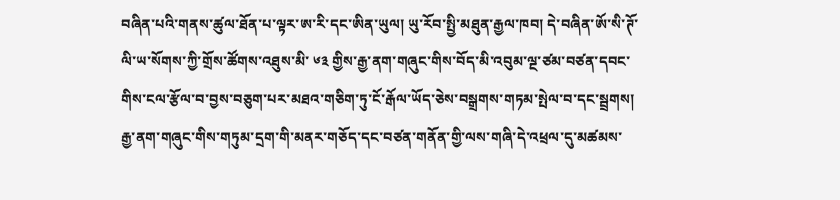བཞིན་པའི་གནས་ཚུལ་ཐོན་པ་ལྟར་ཨ་རི་དང་ཨིན་ཡུལ། ཡུ་རོབ་སྤྱི་མཐུན་རྒྱལ་ཁབ། དེ་བཞིན་ཨོ་སི་ཊོ་ལི་ཡ་སོགས་ཀྱི་གྲོས་ཚོགས་འཐུས་མི་ ༦༣ གྱིས་རྒྱ་ནག་གཞུང་གིས་བོད་མི་འབུམ་ལྔ་ཙམ་བཙན་དབང་གིས་ངལ་རྩོལ་བ་བྱས་བཅུག་པར་མཐའ་གཅིག་ཏུ་ངོ་རྒོལ་ཡོད་ཅེས་བསྒྲགས་གཏམ་སྤེལ་བ་དང་སྦྲགས། རྒྱ་ནག་གཞུང་གིས་གཏུམ་དྲག་གི་མནར་གཅོད་དང་བཙན་གནོན་གྱི་ལས་གཞི་དེ་འཕྲལ་དུ་མཚམས་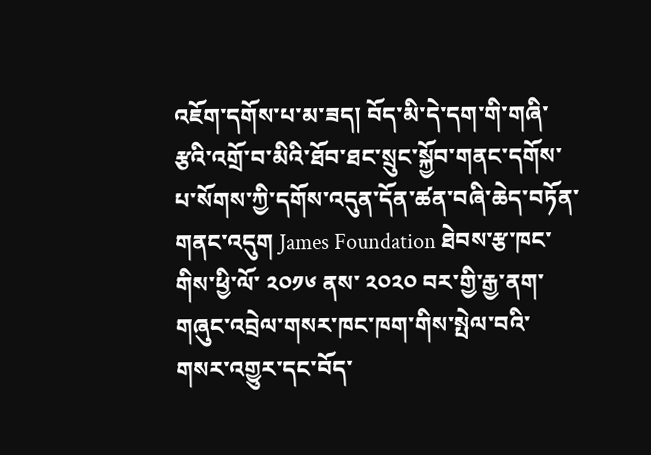འཇོག་དགོས་པ་མ་ཟད། བོད་མི་དེ་དག་གི་གཞི་རྩའི་འགྲོ་བ་མིའི་ཐོབ་ཐང་སྲུང་སྐྱོབ་གནང་དགོས་པ་སོགས་ཀྱི་དགོས་འདུན་དོན་ཚན་བཞི་ཆེད་བཏོན་གནང་འདུག James Foundation ཐེབས་རྩ་ཁང་གིས་ཕྱི་ལོ་ ༢༠༡༦ ནས་ ༢༠༢༠ བར་གྱི་རྒྱ་ནག་གཞུང་འབྲེལ་གསར་ཁང་ཁག་གིས་སྤེལ་བའི་གསར་འགྱུར་དང་བོད་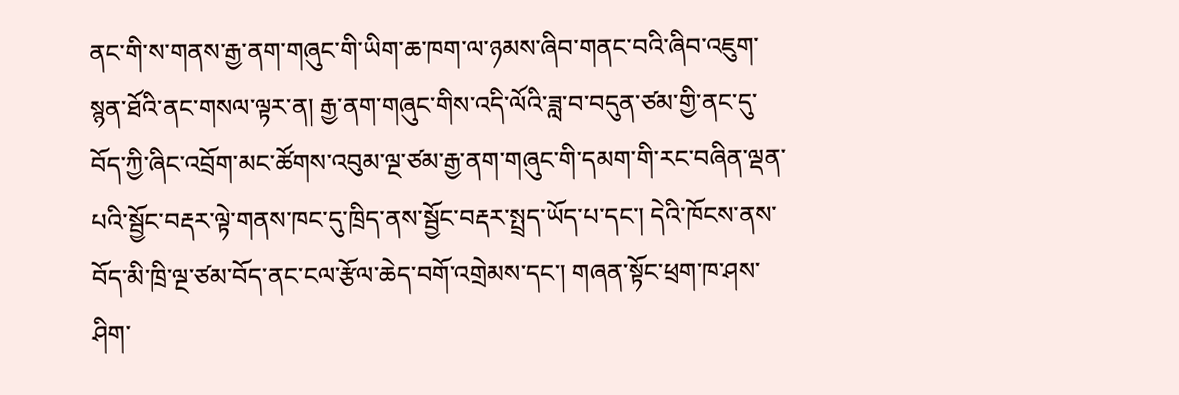ནང་གི་ས་གནས་རྒྱ་ནག་གཞུང་གི་ཡིག་ཆ་ཁག་ལ་ཉམས་ཞིབ་གནང་བའི་ཞིབ་འཇུག་སྙན་ཐོའི་ནང་གསལ་ལྟར་ན། རྒྱ་ནག་གཞུང་གིས་འདི་ལོའི་ཟླ་བ་བདུན་ཙམ་གྱི་ནང་དུ་བོད་ཀྱི་ཞིང་འབྲོག་མང་ཚོགས་འབུམ་ལྔ་ཙམ་རྒྱ་ནག་གཞུང་གི་དམག་གི་རང་བཞིན་ལྡན་པའི་སྦྱོང་བརྡར་ལྟེ་གནས་ཁང་དུ་ཁྲིད་ནས་སྦྱོང་བརྡར་སྤྲད་ཡོད་པ་དང་། དེའི་ཁོངས་ནས་བོད་མི་ཁྲི་ལྔ་ཙམ་བོད་ནང་ངལ་རྩོལ་ཆེད་བགོ་འགྲེམས་དང་། གཞན་སྟོང་ཕྲག་ཁ་ཤས་ཤིག་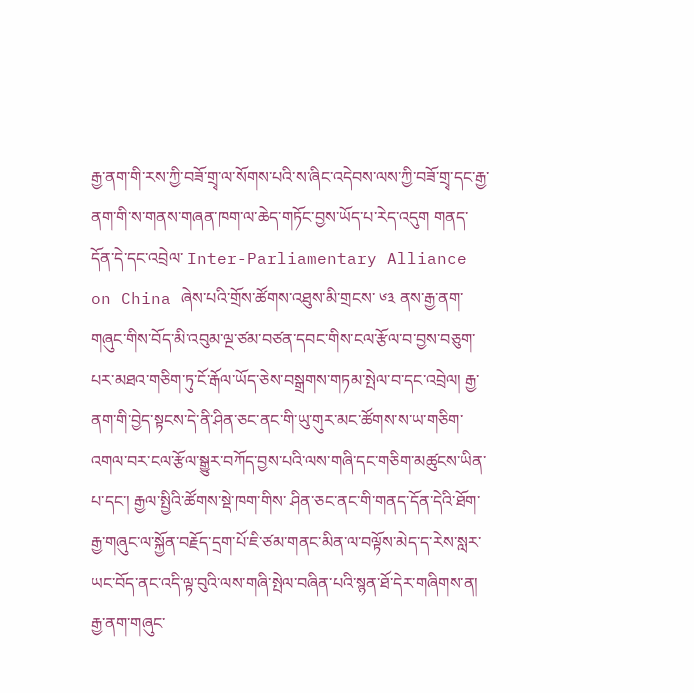རྒྱ་ནག་གི་རས་ཀྱི་བཟོ་གྲྭ་ལ་སོགས་པའི་ས་ཞིང་འདེབས་ལས་ཀྱི་བཟོ་གྲྭ་དང་རྒྱ་ནག་གི་ས་གནས་གཞན་ཁག་ལ་ཆེད་གཏོང་བྱས་ཡོད་པ་རེད་འདུག གནད་དོན་དེ་དང་འབྲེལ་ Inter-Parliamentary Alliance on China ཞེས་པའི་གྲོས་ཚོགས་འཐུས་མི་གྲངས་ ༦༣ ནས་རྒྱ་ནག་གཞུང་གིས་བོད་མི་འབུམ་ལྔ་ཙམ་བཙན་དབང་གིས་ངལ་རྩོལ་བ་བྱས་བཅུག་པར་མཐའ་གཅིག་ཏུ་ངོ་རྒོལ་ཡོད་ཅེས་བསྒྲགས་གཏམ་སྤེལ་བ་དང་འབྲེལ། རྒྱ་ནག་གི་བྱེད་སྟངས་དེ་ནི་ཤིན་ཅང་ནང་གི་ཡུ་གུར་མང་ཚོགས་ས་ཡ་གཅིག་འགལ་བར་ངལ་རྩོལ་སྒྱུར་བཀོད་བྱས་པའི་ལས་གཞི་དང་གཅིག་མཚུངས་ཡིན་པ་དང་། རྒྱལ་སྤྱིའི་ཚོགས་སྡེ་ཁག་གིས་ ཤིན་ཅང་ནང་གི་གནད་དོན་དེའི་ཐོག་རྒྱ་གཞུང་ལ་སྐྱོན་བརྗོད་དྲག་པོ་ཇི་ཙམ་གནང་མིན་ལ་བལྟོས་མེད་ད་རེས་སླར་ཡང་བོད་ནང་འདི་ལྟ་བུའི་ལས་གཞི་སྤེལ་བཞིན་པའི་སྙན་ཐོ་དེར་གཞིགས་ན། རྒྱ་ནག་གཞུང་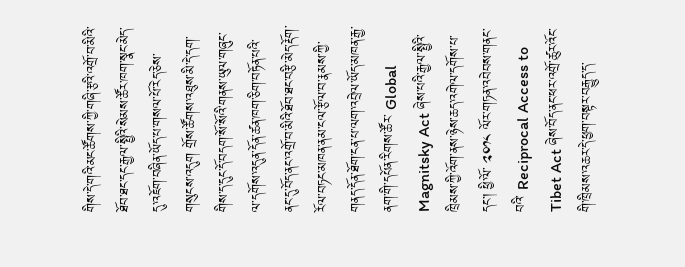གིས་དེ་གའི་མང་ཚོགས་ཀྱི་གཞི་རྩའི་འགྲོ་བ་མིའི་ཐོབ་ཐང་དང་རྒྱལ་སྤྱིའི་སེམས་ཚོར་ཁག་སྣང་མེད་དུ་འཇོག་བཞིན་ཡོད་པ་གསལ་པོ་རེད་ཅེས་གསུངས་འདུག གྲོས་ཚོགས་འཐུས་མི་དེ་དག་གིས་ད་དུང་དོ་བདག་སོ་སོའི་གནས་ཡུལ་གཞུང་ལ་དགོས་འདུན་དོན་ཚན་ཁག་ཅིག་བཏོན་པའི་ནང་དུ་བོད་ནང་འགྲོ་བ་མིའི་ཐོབ་ཐང་བརྩི་མེད་རྡོག་རོལ་བཏང་མཁན་ནམ་ངལ་རྩོལ་བ་རྣམས་ཀྱི་གནད་དོན་ཐོག་ངན་པ་ལག་འབྲེལ་ཡོད་མཁན་རྒྱ་ནག་གི་དཔོན་རིགས་ཚོར་ Global Magnitsky Act ཞེས་པའི་རྒྱལ་སྤྱིའི་ཁྲིམས་ཀྱི་འོག་ནས་ཉེས་ཆད་འགེལ་དགོས་པ་དང་། ཕྱི་ལོ་ ༢༠༡༨ ལོར་གཏན་འབེབས་གནང་བའི་ Reciprocal Access to Tibet Act ཞེས་བོད་ནང་ཕར་འགྲོ་ཚུར་འོང་གི་ཁྲིམས་འཆར་དེ་ཕྱག་བསྟར་བརྒྱུད་ད་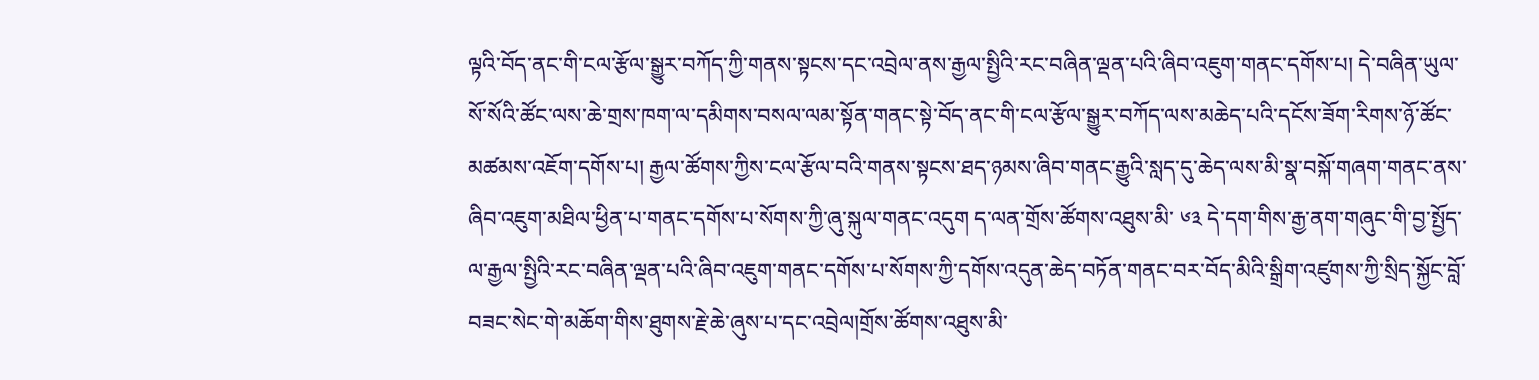ལྟའི་བོད་ནང་གི་ངལ་རྩོལ་སྒྱུར་བཀོད་ཀྱི་གནས་སྟངས་དང་འབྲེལ་ནས་རྒྱལ་སྤྱིའི་རང་བཞིན་ལྡན་པའི་ཞིབ་འཇུག་གནང་དགོས་པ། དེ་བཞིན་ཡུལ་སོ་སོའི་ཚོང་ལས་ཆེ་གྲས་ཁག་ལ་དམིགས་བསལ་ལམ་སྟོན་གནང་སྟེ་བོད་ནང་གི་ངལ་རྩོལ་སྒྱུར་བཀོད་ལས་མཆེད་པའི་དངོས་ཟོག་རིགས་ཉོ་ཚོང་མཚམས་འཇོག་དགོས་པ། རྒྱལ་ཚོགས་ཀྱིས་ངལ་རྩོལ་བའི་གནས་སྟངས་ཐད་ཉམས་ཞིབ་གནང་རྒྱུའི་སླད་དུ་ཆེད་ལས་མི་སྣ་བསྐོ་གཞག་གནང་ནས་ཞིབ་འཇུག་མཐིལ་ཕྱིན་པ་གནང་དགོས་པ་སོགས་ཀྱི་ཞུ་སྐུལ་གནང་འདུག ད་ལན་གྲོས་ཚོགས་འཐུས་མི་ ༦༣ དེ་དག་གིས་རྒྱ་ནག་གཞུང་གི་བྱ་སྤྱོད་ལ་རྒྱལ་སྤྱིའི་རང་བཞིན་ལྡན་པའི་ཞིབ་འཇུག་གནང་དགོས་པ་སོགས་ཀྱི་དགོས་འདུན་ཆེད་བཏོན་གནང་བར་བོད་མིའི་སྒྲིག་འཛུགས་ཀྱི་སྲིད་སྐྱོང་བློ་བཟང་སེང་གེ་མཆོག་གིས་ཐུགས་རྗེ་ཆེ་ཞུས་པ་དང་འབྲེལ།གྲོས་ཚོགས་འཐུས་མི་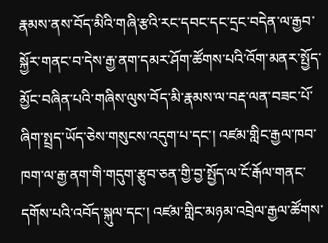རྣམས་ནས་བོད་མིའི་གཞི་རྩའི་རང་དབང་དང་དྲང་བདེན་ལ་རྒྱབ་སྐྱོར་གནང་བ་དེས་རྒྱ་ནག་དམར་ཤོག་ཚོགས་པའི་འོག་མནར་སྤྱོད་མྱོང་བཞིན་པའི་གཞིས་ལུས་བོད་མི་རྣམས་ལ་བརྡ་ལན་བཟང་པོ་ཞིག་སྤྲད་ཡོད་ཅེས་གསུངས་འདུག་པ་དང་། འཛམ་གླིང་རྒྱལ་ཁབ་ཁག་ལ་རྒྱ་ནག་གི་གདུག་རྩུབ་ཅན་གྱི་བྱ་སྤྱོད་ལ་ངོ་རྒོལ་གནང་དགོས་པའི་འབོད་སྐུལ་དང་། འཛམ་གླིང་མཉམ་འབྲེལ་རྒྱལ་ཚོགས་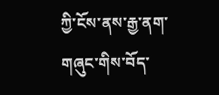ཀྱི་ངོས་ནས་རྒྱ་ནག་གཞུང་གིས་བོད་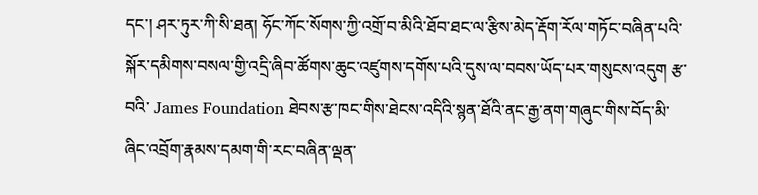དང་། ཤར་ཏུར་ཀི་སི་ཐན། ཧོང་ཀོང་སོགས་ཀྱི་འགྲོ་བ་མིའི་ཐོབ་ཐང་ལ་རྩིས་མེད་རྡོག་རོལ་གཏོང་བཞིན་པའི་སྐོར་དམིགས་བསལ་གྱི་འདྲི་ཞིབ་ཚོགས་ཆུང་འཛུགས་དགོས་པའི་དུས་ལ་བབས་ཡོད་པར་གསུངས་འདུག རྩ་བའི་ James Foundation ཐེབས་རྩ་ཁང་གིས་ཐེངས་འདིའི་སྙན་ཐོའི་ནང་རྒྱ་ནག་གཞུང་གིས་བོད་མི་ཞིང་འབྲོག་རྣམས་དམག་གི་རང་བཞིན་ལྡན་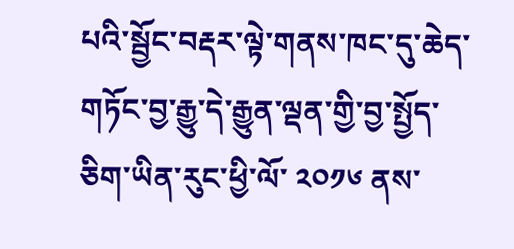པའི་སྦྱོང་བརྡར་ལྟེ་གནས་ཁང་དུ་ཆེད་གཏོང་བྱ་རྒྱུ་དེ་རྒྱུན་ལྡན་གྱི་བྱ་སྤྱོད་ཅིག་ཡིན་རུང་ཕྱི་ལོ་ ༢༠༡༦ ནས་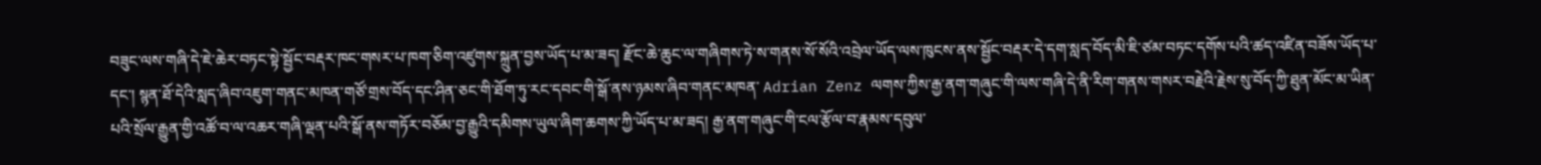བཟུང་ལས་གཞི་དེ་ཇེ་ཆེར་བཏང་སྟེ་སྦྱོང་བརྡར་ཁང་གསར་པ་ཁག་ཅིག་འཛུགས་སྐྲུན་བྱས་ཡོད་པ་མ་ཟད། རྫོང་ཆེ་ཆུང་ལ་གཞིགས་ཏེ་ས་གནས་སོ་སོའི་འབྲེལ་ཡོད་ལས་ཁུངས་ནས་སྦྱོང་བརྡར་དེ་དག་སླད་བོད་མི་ཇི་ཙམ་བཏང་དགོས་པའི་ཚད་འཛིན་བཟོས་ཡོད་པ་དང་། སྙན་ཐོ་དེའི་སླད་ཞིབ་འཇུག་གནང་མཁན་གཙོ་གྲས་བོད་དང་ཤིན་ཅང་གི་ཐོག་ཏུ་རང་དབང་གི་སྒོ་ནས་ཉམས་ཞིབ་གནང་མཁན་ Adrian Zenz ལགས་ཀྱིས་རྒྱ་ནག་གཞུང་གི་ལས་གཞི་དེ་ནི་རིག་གནས་གསར་བརྗེའི་རྗེས་སུ་བོད་ཀྱི་ཐུན་མོང་མ་ཡིན་པའི་སྲོལ་རྒྱུན་གྱི་འཚོ་བ་ལ་འཆར་གཞི་ལྡན་པའི་སྒོ་ནས་གཏོར་བཅོམ་བྱ་རྒྱུའི་དམིགས་ཡུལ་ཞིག་ཆགས་ཀྱི་ཡོད་པ་མ་ཟད། རྒྱ་ནག་གཞུང་གི་ངལ་རྩོལ་བ་རྣམས་དབུལ་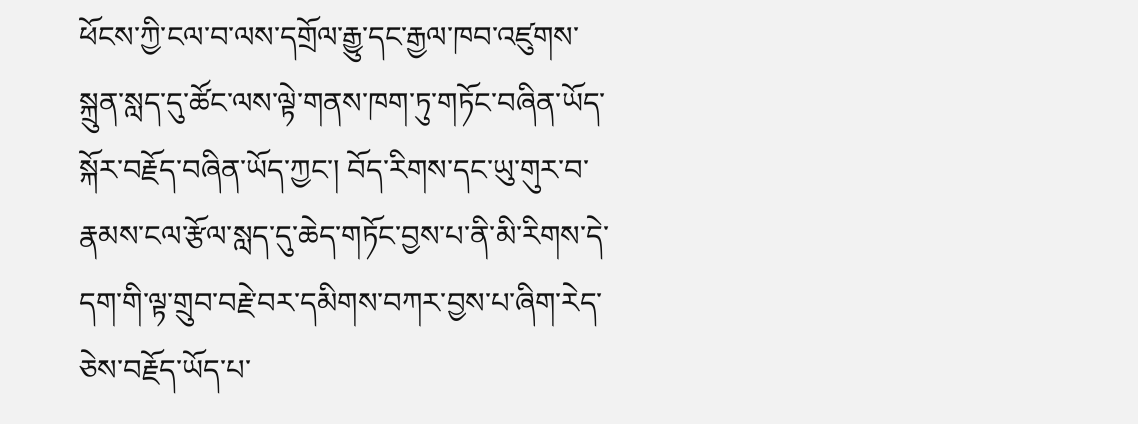ཕོངས་ཀྱི་ངལ་བ་ལས་དགྲོལ་རྒྱུ་དང་རྒྱལ་ཁབ་འཛུགས་སྐྲུན་སླད་དུ་ཚོང་ལས་ལྟེ་གནས་ཁག་ཏུ་གཏོང་བཞིན་ཡོད་སྐོར་བརྗོད་བཞིན་ཡོད་ཀྱང་། བོད་རིགས་དང་ཡུ་གུར་བ་རྣམས་ངལ་རྩོལ་སླད་དུ་ཆེད་གཏོང་བྱས་པ་ནི་མི་རིགས་དེ་དག་གི་ལྟ་གྲུབ་བརྗེ་བར་དམིགས་བཀར་བྱས་པ་ཞིག་རེད་ཅེས་བརྗོད་ཡོད་པ་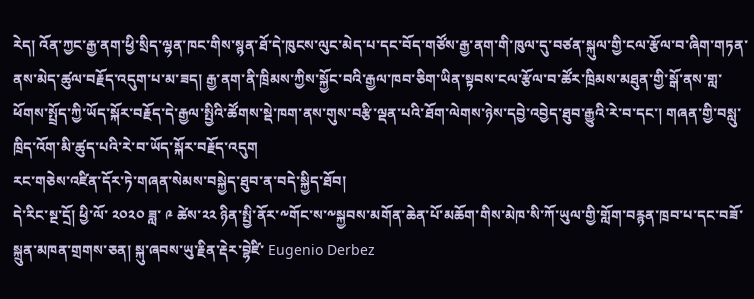རེད། འོན་ཀྱང་རྒྱ་ནག་ཕྱི་སྲིད་ལྷན་ཁང་གིས་སྙན་ཐོ་དེ་ཁུངས་ལུང་མེད་པ་དང་བོད་གཙོས་རྒྱ་ནག་གི་ཁུལ་དུ་བཙན་སྐུལ་གྱི་ངལ་རྩོལ་བ་ཞིག་གཏན་ནས་མེད་ཚུལ་བརྗོད་འདུག་པ་མ་ཟད། རྒྱ་ནག་ནི་ཁྲིམས་ཀྱིས་སྐྱོང་བའི་རྒྱལ་ཁབ་ཅིག་ཡིན་སྟབས་ངལ་རྩོལ་བ་ཚོར་ཁྲིམས་མཐུན་གྱི་སྒོ་ནས་གླ་ཕོགས་སྤྲོད་ཀྱི་ཡོད་སྐོར་བརྗོད་དེ་རྒྱལ་སྤྱིའི་ཚོགས་སྡེ་ཁག་ནས་གུས་བརྩི་ལྡན་པའི་ཐོག་ལེགས་ཉེས་དབྱེ་འབྱེད་ཐུབ་རྒྱུའི་རེ་བ་དང་། གཞན་གྱི་བསླུ་ཁྲིད་འོག་མི་ཚུད་པའི་རེ་བ་ཡོད་སྐོར་བརྗོད་འདུག
རང་གཅེས་འཛིན་དོར་ཏེ་གཞན་སེམས་བསྐྱེད་ཐུབ་ན་བདེ་སྐྱིད་ཐོབ།
དེ་རིང་སྔ་དྲོ། ཕྱི་ལོ་ ༢༠༢༠ ཟླ་ ༩ ཚེས་༢༢ ཉིན་སྤྱི་ནོར་༸གོང་ས་༸སྐྱབས་མགོན་ཆེན་པོ་མཆོག་གིས་མེཁ་སི་ཀོ་ཡུལ་གྱི་གློག་བརྙན་ཁྲབ་པ་དང་བཟོ་སྐྲུན་མཁན་གྲགས་ཅན། སྐུ་ཞབས་ཡུ་རྗིན་རྡེར་བྷེཛི་ Eugenio Derbez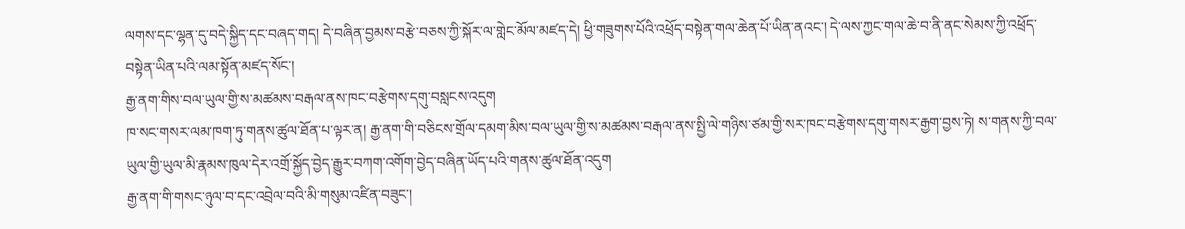ལགས་དང་ལྷན་དུ་བདེ་སྐྱིད་དང་བཞད་གད། དེ་བཞིན་བྱམས་བརྩེ་བཅས་ཀྱི་སྐོར་ལ་གླེང་མོལ་མཛད་དེ། ཕྱི་གཟུགས་པོའི་འཕྲོད་བསྟེན་གལ་ཆེན་པོ་ཡིན་ནའང་། དེ་ལས་ཀྱང་གལ་ཆེ་བ་ནི་ནང་སེམས་ཀྱི་འཕྲོད་བསྟེན་ཡིན་པའི་ལམ་སྟོན་མཛད་སོང་།
རྒྱ་ནག་གིས་བལ་ཡུལ་གྱི་ས་མཚམས་བརྒལ་ནས་ཁང་བརྩེགས་དགུ་བསླངས་འདུག
ཁ་སང་གསར་ལམ་ཁག་ཏུ་གནས་ཚུལ་ཐོན་པ་ལྟར་ན། རྒྱ་ནག་གི་བཅིངས་གྲོལ་དམག་མིས་བལ་ཡུལ་གྱི་ས་མཚམས་བརྒལ་ནས་སྤྱི་ལེ་གཉིས་ཙམ་གྱི་སར་ཁང་བརྩེགས་དགུ་གསར་རྒྱག་བྱས་ཏེ། ས་གནས་ཀྱི་བལ་ཡུལ་གྱི་ཡུལ་མི་རྣམས་ཁུལ་དེར་འགྲོ་སྐྱོད་བྱེད་རྒྱུར་བཀག་འགོག་བྱེད་བཞིན་ཡོད་པའི་གནས་ཚུལ་ཐོན་འདུག
རྒྱ་ནག་གི་གསང་ཉུལ་བ་དང་འབྲེལ་བའི་མི་གསུམ་འཛིན་བཟུང་།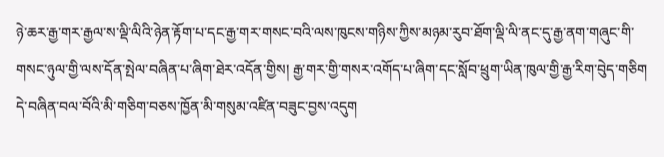ཉེ་ཆར་རྒྱ་གར་རྒྱལ་ས་ལྡི་ལིའི་ཉེན་རྟོག་པ་དང་རྒྱ་གར་གསང་བའི་ལས་ཁུངས་གཉིས་ཀྱིས་མཉམ་རུབ་ཐོག་ལྡི་ལི་ནང་དུ་རྒྱ་ནག་གཞུང་གི་གསང་ཉུལ་གྱི་ལས་དོན་སྤེལ་བཞིན་པ་ཞིག་ཐེར་འདོན་གྱིས། རྒྱ་གར་གྱི་གསར་འགོད་པ་ཞིག་དང་སློབ་ཕྲུག་ཡིན་ཁུལ་གྱི་རྒྱ་རིག་བེུད་གཅིག དེ་བཞིན་བལ་བོའི་མི་གཅིག་བཅས་ཁྱོན་མི་གསུམ་འཛིན་བཟུང་བྱས་འདུག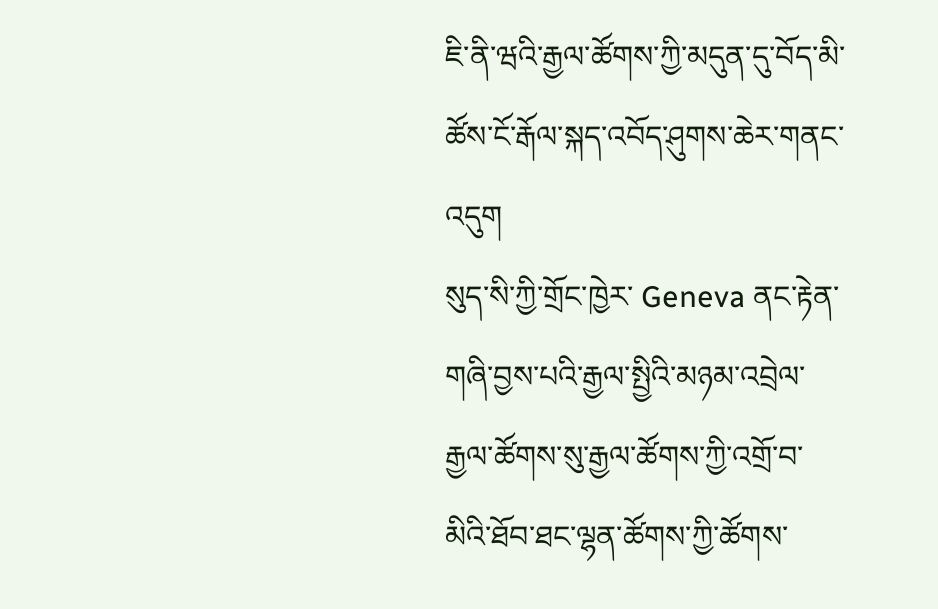ཇི་ནི་ཝའི་རྒྱལ་ཚོགས་ཀྱི་མདུན་དུ་བོད་མི་ཚོས་ངོ་རྒོལ་སྐད་འབོད་ཤུགས་ཆེར་གནང་འདུག
སུད་སི་ཀྱི་གྲོང་ཁྱེར་ Geneva ནང་རྟེན་གཞི་བྱས་པའི་རྒྱལ་སྤྱིའི་མཉམ་འབྲེལ་རྒྱལ་ཚོགས་སུ་རྒྱལ་ཚོགས་ཀྱི་འགྲོ་བ་མིའི་ཐོབ་ཐང་ལྷན་ཚོགས་ཀྱི་ཚོགས་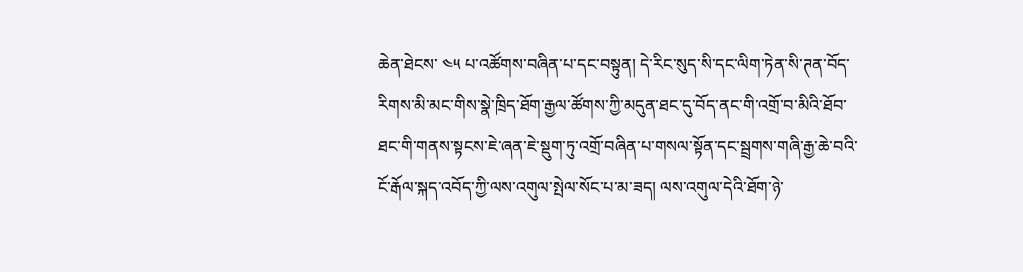ཆེན་ཐེངས་ ༤༥ པ་འཚོགས་བཞིན་པ་དང་བསྟུན། དེ་རིང་སུད་སི་དང་ལིག་ཏེན་སི་ཊན་བོད་རིགས་མི་མང་གིས་སྣེ་ཁྲིད་ཐོག་རྒྱལ་ཚོགས་ཀྱི་མདུན་ཐང་དུ་བོད་ནང་གི་འགྲོ་བ་མིའི་ཐོབ་ཐང་གི་གནས་སྟངས་ཇེ་ཞན་ཇེ་སྡུག་ཏུ་འགྲོ་བཞིན་པ་གསལ་སྟོན་དང་སྦྲགས་གཞི་རྒྱ་ཆེ་བའི་ངོ་རྒོལ་སྐད་འབོད་ཀྱི་ལས་འགུལ་སྤེལ་སོང་པ་མ་ཟད། ལས་འགུལ་དེའི་ཐོག་ཉེ་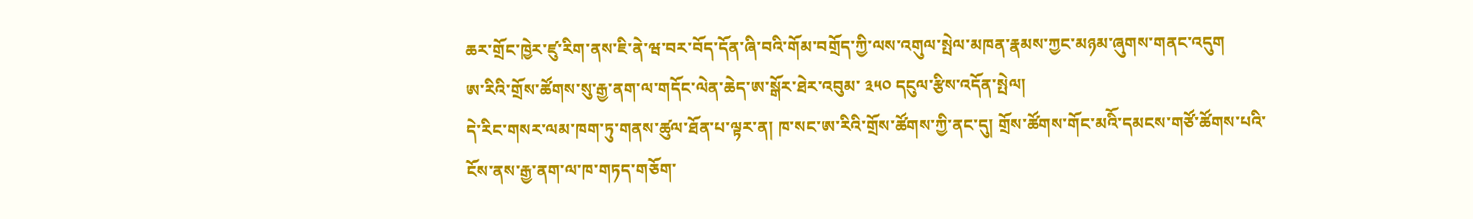ཆར་གྲོང་ཁྱེར་ཛུ་རིག་ནས་ཇི་ནེ་ཝ་བར་བོད་དོན་ཞི་བའི་གོམ་བགྲོད་ཀྱི་ལས་འགུལ་སྤེལ་མཁན་རྣམས་ཀྱང་མཉམ་ཞུགས་གནང་འདུག
ཨ་རིའི་གྲོས་ཚོགས་སུ་རྒྱ་ནག་ལ་གདོང་ལེན་ཆེད་ཨ་སྒོར་ཐེར་འབུམ་ ༣༥༠ དངུལ་རྩིས་འདོན་སྤེལ།
དེ་རིང་གསར་ལམ་ཁག་ཏུ་གནས་ཚུལ་ཐོན་པ་ལྟར་ན། ཁ་སང་ཨ་རིའི་གྲོས་ཚོགས་ཀྱི་ནང་དུ། གྲོས་ཚོགས་གོང་མའིོ་དམངས་གཙོ་ཚོགས་པའི་ངོས་ནས་རྒྱ་ནག་ལ་ཁ་གཏད་གཅོག་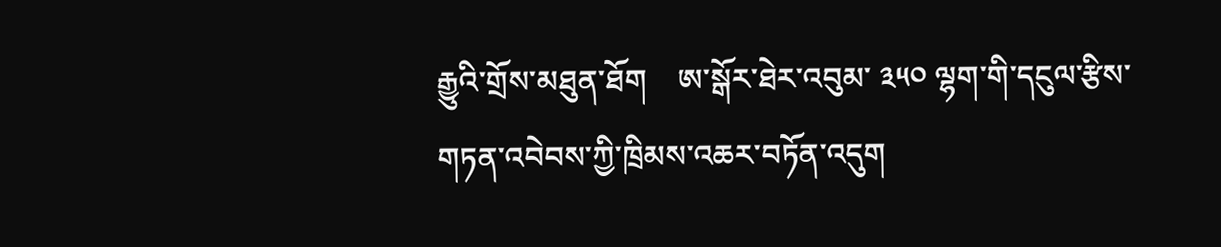རྒྱུའི་གྲོས་མཐུན་ཐོག    ཨ་སྒོར་ཐེར་འབུམ་ ༣༥༠ ལྷག་གི་དངུལ་རྩིས་གཏན་འབེབས་ཀྱི་ཁྲིམས་འཆར་བཏོན་འདུག